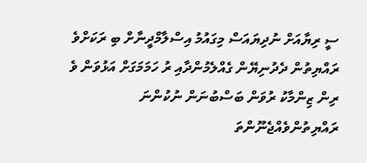ސީ ރިޔާއަށް ނުދިޔައަސް މިގައުމު އިސްލާމްދީނާށް ބި ރަކަށްވެ ރައްޔިތުން ދެދުނިޔޭން ގެއްލެމުންދާއި ރު ހަމަމަގަށް އަޅުވަން ވެ ރިން ޒިންމާކު ރުވަން ބަސްބުނަން ނުކުންނަ ރައްޔިތުންވެއްޖެނޫންތަ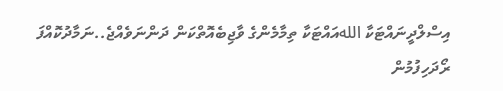އިސްލްދީނައްޓަކާ اللهއައްޓަކާ ތިމާމެންގެ ވާޖިބެއޮތްކަން ދަންނަވެއްޖެ..ނަމާދުކޮއްފަ ރޯދަހިފުމުން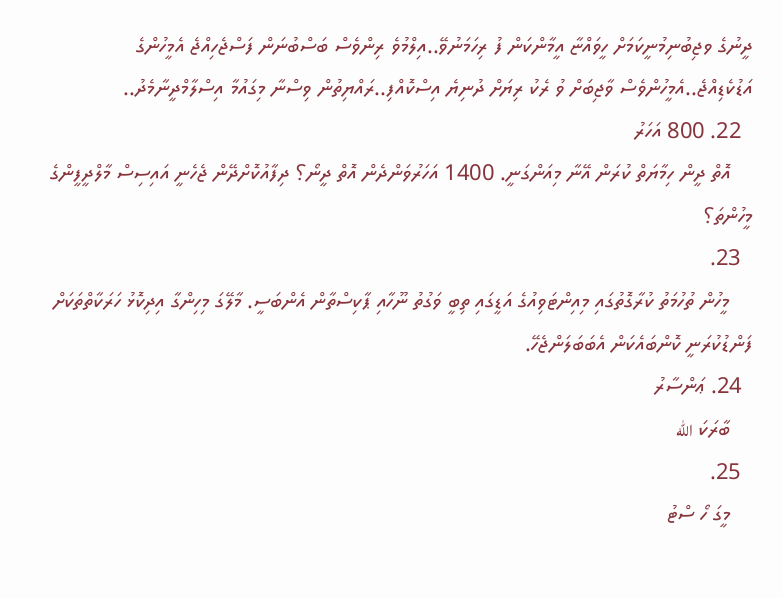ދީނުގެ ވޖިބުނިމުނީކަމަށް ހީވައްޏާ އީމާންކަން ފު ރިހަމަނުވޭ..އިލްމުވެ ރިންވެސް ބަސްބުނަން ފަސްޖެހިއްޖެ އެމީހުންގެ އަޑުކެޑިއްޖެ..އެމީހުންވެސް ވާޖިބަށް ވު ރެކު ރިޔަށް ދުނިޔެ އިސްކޮއްފި..ރައްޔިތުން ވިސްނާ މިގައުމާ އިސްލާމްދީނާމެދު..
  22. 800 އަހަރު
    އޮތް ދީން ހިމާޔަތް ކުރަން އޭނާ މިއަންގަނީ. 1400 އަހަރުވަންދެން އޮތް ދީނޯ؟ ދިފާއުކޮށްދޭން ޖެހެނީ އައިސިސް މާލްދީފީންގެ މީހުންތަ؟
  23.
    މީހުން ތުހުމަތު ކުރާގޮތުގައި މިއިންޓަވިއުގެ އަޑީގައި ތިބީ ވަގުތު ނޫހާއި ޕާކިސްތާން އެންބަސީ. މާލޭގަ މިހިންގާ އިދިކޮޅު ހަރަކާތްތަކަށް ފަންޑުކުރަނީ ކޮންބައެކަން އެބަބަލަންޖެހޭ.
  24. ޢަންސާރު
    ބާރަކަ الله
  25.
    މީގަ ހޯ ސްޓު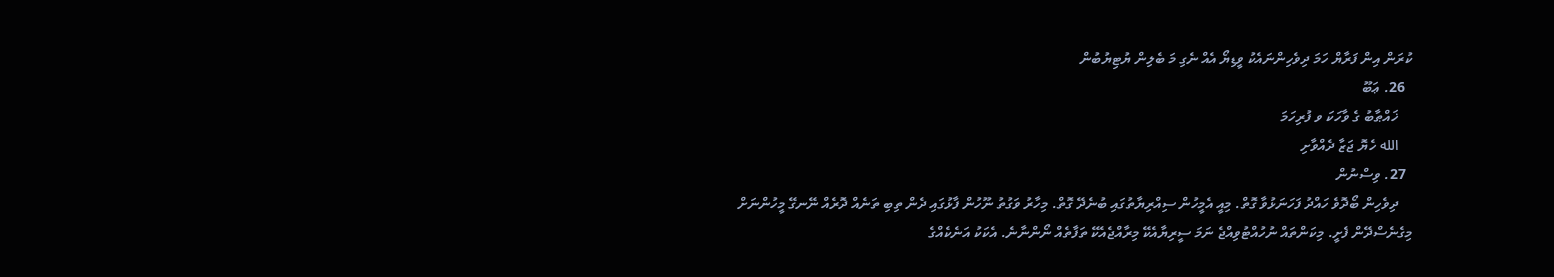ކުރަން އިން ފަރާޔް ހަމަ ދިވެހިންނައެކު ވީޑިޔޯ އެއް ނެގި މަ ބެލިން ޔުޓިޔުބުން
  26. ޢަބޫ
    ޚައްޠާބު ގެ ވާހަކަ ވ ފުރިހަމަ
    الله ހެޔޮ ޖަޒާ ދެއްވާށި
  27. ވިސްނުން
    ދިވެހިން ބޯދޮވެ ހައްދު ފަހަނަޅުވާ ގޮތް. މިއީ އެމީހުން ސިއްރިޔާތުގައި ބުނެދޭ ގޮތް. މިހާރު ވަގުތު ނޫހުން ފާޅުގައި ދެން ތިބި ތަނެއް ދޮރެއް ނޭނގޭ މީހުންނަށް މިގެނެސްދޭން ފެށީ. މިކަންތައް ނުހުއްޓުވިއްޖެ ނަމަ ސީރިޔާއެކޭ މިރާއްޖެއެކޭ ތަފާތެއް ނޯންނާނެ. އެކަކު އަނެކެއްގެ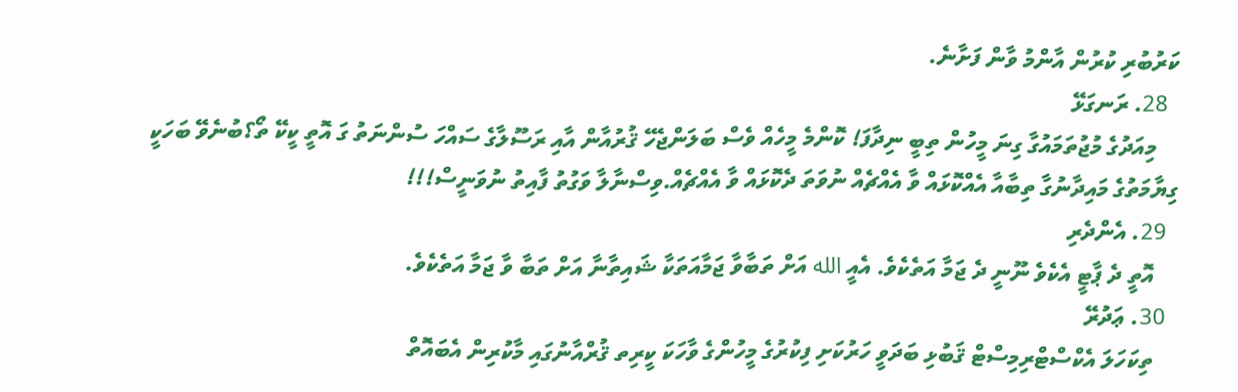ކަރުބުރި ކުރުން އާންމު ވާން ފަށާނެ.
  28. ރަނގަޅޭ
    މިއަދުގެ މުޖުތަމައުގާ ގިނަ މީހުން ތިބީ ނިދާފަ! ކޮންމެ މީހެއް ވެސް ބަލަންޖެހޭ ޤުރުއާން އާއި ރަސޫލާގެ ސައްހަ ސުންނަތު ގަ އޮތީ ކީކޭ ތޯ؟ބުނެވޭ ބަހަކީ ގިޔާމަތުގެ މައިދާނުގާ ތިބާއާ އެއްކޮޅައް ވާ އެއްޗެއް ނުވަތަ ދެކޮޅައް ވާ އެއްޗެއް.ވިސްނާލާ ވަގުތު ފާއިތު ނުވަނީސް!!!
  29. އެންދެރި
    އޮތީ ދެ ޕާޓީ އެކެވެ ނޫނީ ދެ ޖަމާ އަތެކެވެ. އެއީ الله އަށް ތަބާވާ ޖަމާއަތަކާ ޝައިތާނާ އަށް ތަބާ ވާ ޖަމާ އަތެކެވެ.
  30. ޢަދުރޭ
    ތިކަހަލަ އެކްސްޓްރިމިސްޓް ޤަބުޅި ބަދަވީ ހަރުކަށި ފިކުރުގެ މީހުންގެ ވާހަކަ ކީރިތ ޤުރްއާނުގައި މާކުރިން އެބައޮތް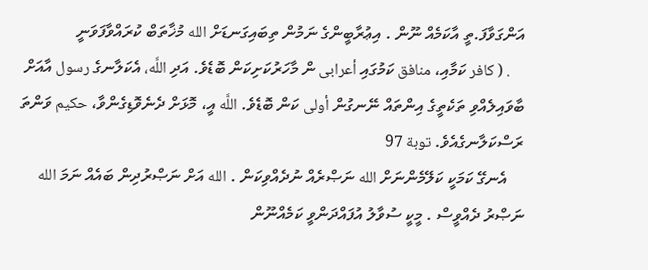އަންގަވާފަ.ތީ އާކަމެއް ނޫން . އިޢުރާބީންގެ ނަމުން ތިބައިގަނޑަށް الله މުޚާތަބް ކުރައްވާފަވަނީ
    . ( كافر ކަމާއި، منافق ކަމުގައި أعرابى ން މާހަރުކަށިކަން ބޮޑެވެ. އަދި اللَّه، އެކަލާނގެ رسول އާއަށް ބާވައިލެއްވި ތަކެތީގެ އިންތައް ނޭނގުން أولى ކަން ބޮޑެވެ. اللَّه އީ، މޮޅަށް ދެނެވޮޑިގެންވާ، حكيم ވަންތަ ރަސްކަލާނގެއެވެ. توبة 97
    އެނގޭ ކަމަކީ ކަލޭމެންނަށް الله ނަޞްރެއް ނުދެއްވިކަން . الله އަށް ނަޞްރުދިން ބައެއް ނަމަ الله ނަޞްރު ދެއްވީސް . މީކީ ސުވާލު އުފައްދަންވީ ކަމެއްނޫން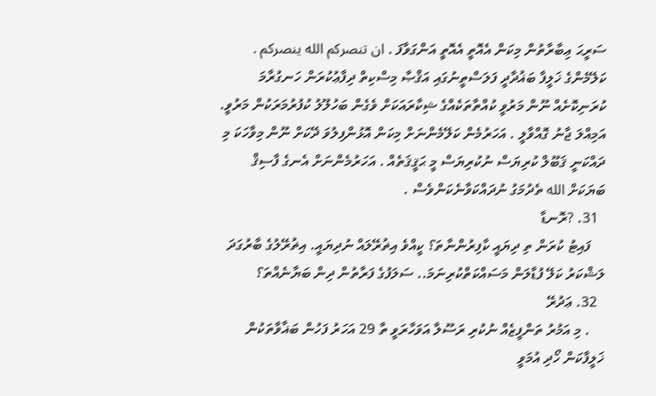ސަރީޙަ ޢިބާރާތުން މިކަން އެއޮތީ އެއޮތީ އަންގަވާފަ . ان تنصركم الله ينصركم . ކަލޭމެންގެ ޚަލީފާ ބަޣުދާދީ ފަލަސްތީނުގައި އަޤްޞާ މިސްކިތް ދިފާޢުކުރަން ހަނގުރާމަ ކުރަނިކޮށެއް ނޫން މަރުވީ ކުއްތާތަކެއްގެ ޝިކާރައަކަށް ވެގެން ބަހުލޫލު ކުފުރުމަރަކުން މަރުވީ. އަމިއްލަ ޖާނު ގޮއްވާލީ . އަހަރުމެން ކަލޭމެންނަށް މިކަން އޮޅުންފިލުވަ ދޭކަށް ނޫން މިވާހަކަ މި ދައްކަނީ ޤަބޫލް ކުރިޔަސް ނުކުރިޔަސް މީ ޙަޤީޤަތެއް . އަހަރުމެންނަށް އެނގެ ފާސިޤް ބަޔަކަށް الله ތެދުމަގު ނުދައްކަވާނެކަންވެސް .
  31. ?ރޮނޑާ
    ފައިޓު ކުރަން ތި ދިޔައީ ކާފިރުންނާތަ؟ ކީއްވެ އިޡުރޭލައް ނުދިޔައީ. އިޡުރޭލުގެ ބާރުގަދަ ލަޝްކަރު ކަލޭ ފުޑާލަން މަސައްކަތްކުރިނަމަ.. ސަލަފުގެ ފަރާތުން ދިން ބަޔާނެއްތަ؟
  32. ޢަދުރޭ
    . މި އަމުރު ތަންފީޒެއް ނުކުރި ރަސޫލާ އަވަހާރަވީ ތާ 29 އަހަރު ފަހުން ބަޣާވާތަކުން ޚަލީފާކަން ހޯދި އުމަވީ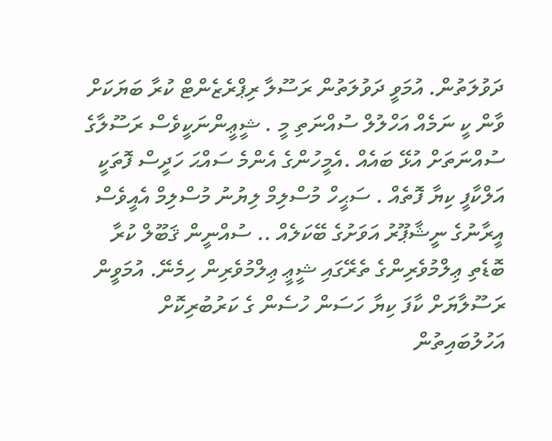ދަވުލަތުން. އުމަވީ ދަވުލަތުން ރަސޫލާ ރިޕްރެޒެންޓް ކުރާ ބަޔަކަށް ވާން ކީ ނަމެއް އަހްލުލް ސުއްނަތި މީ . ޝީޢީންނަކީވެސް ރަސޫލާގެ ސުއްނަތަށް އުޅޭ ބައެއް .އެމީހުންގެ އެންމެ ސައްޙަ ހަދީސް ފޮތަކީ އަލްކާފީ ކިޔާ ފޮތެއް . ސަޙީހް މުސްލިމް ލިޔުނު މުސްލިމް އެއީވެސް އީރާނުގެ ނީޝާޕޫރު އަވަށުގެ ބޭކަލެއް .. ސުއްނީން ޤަބޫލް ކުރާ ބޮޑެތި ޢިލްމުވެރިންގެ ތެރޭގައި ޝީޢީ ޢިލްމުވެރިން ހިމެނޭ. އުމަވީން ރަސޫލާޔަށް ކާފަ ކިޔާ ހަސަން ހުސެން ގެ ކަރުބުރިކޮށް އަހުލުބައިތުން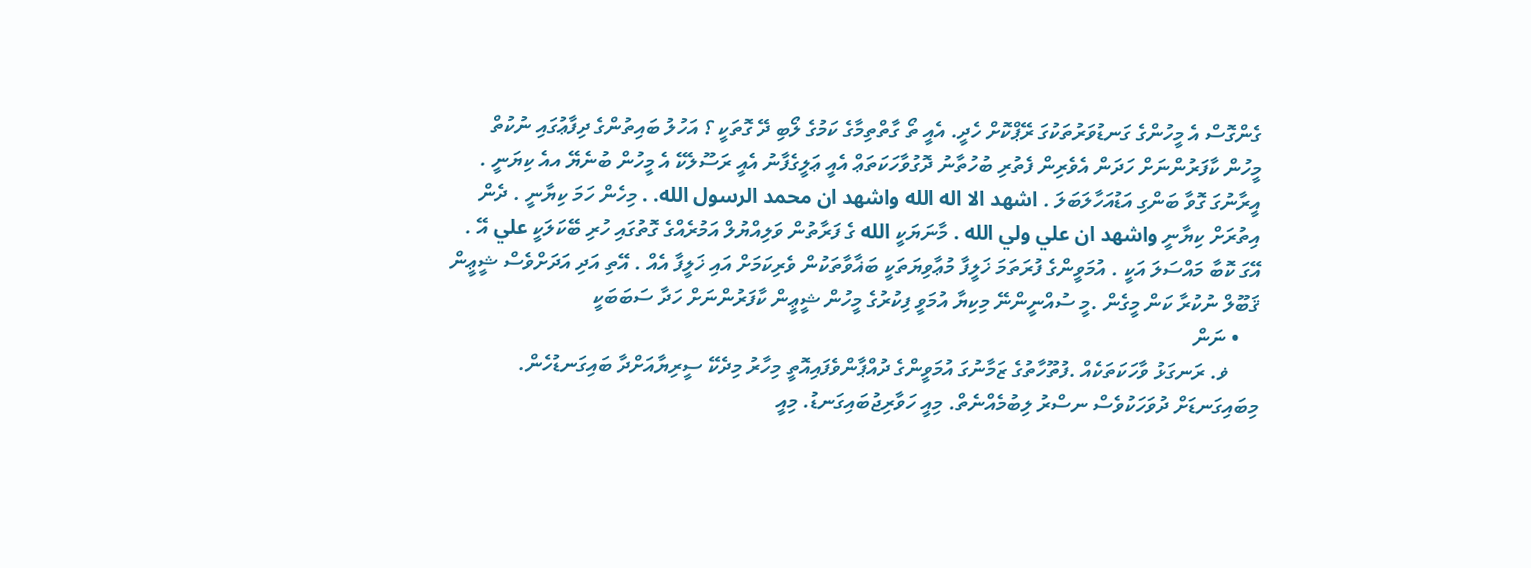ގެންގޮސް އެ މީހުންގެ ގަނޑުވަރުތަކުގަ ރޭޕްކޮށް ހެދީ. އެއީ ތޯ ގާތްތިމާގެ ކަމުގެ ލޯބި ދޭ ގޮތަކީ ؟ އަހުލު ބައިތުންގެ ދިފާޢުގައި ނުކުތް މީހުން ކާފަރުންނަށް ހަދަން އެވެރިން ފެތުރި ބުހުތާނު ދޮގުވާހަކަތަޢް އެއީ ޢަލީގެފާނު އެއީ ރަސޫލެކޭ އެ މީހުން ބުނެޔޭ އއެ ކިޔަނީ . އީރާނުގަ ގޮވާ ބަންގި އަޑުއަހާލަބަލަ . اشهد الا اله الله واشهد ان محمد الرسول الله. . މިހެން ހަމަ ކިޔާނީ . ދެން އިތުރަށް ކިޔާނީ واشهد ان علي ولي الله . މާނަޔަކީ الله ގެ ފަރާތުން ވަލިއްޔުލް އަމުރެއްގެ ގޮތުގައި ހުރި ބޭކަލަކީ علي އޭ . އޭގަ ކޮބާ މައްސަލަ އަކީ . އުމަވީންގެ ފުރަތަމަ ޚަލީފާ މުޢާވިޔަތަކީ ބަޣާވާތަކުން ވެރިކަމަށް އައި ޚަލީފާ އެއް . އޭތި އަދި އަދަށްވެސް ޝީޢީން ޤަބޫލް ނުކުރާ ކަން މީގެން .މީ ސުއްނީންނޭ މިކިޔާ އުމަވީ ފިކުރުގެ މީހުން ޝީޢީން ކާފަރުންނަށް ހަދާ ސަބަބަކީ
    • ނަން
      ޥ. ރަނގަޅު ވާހަކަތަކެއް .ފުތޫހާތުގެ ޒަމާނުގަ އުމަވީންގެ ދުއްޕާންވެފައިއޮތީ މިހާރު މިދެކޭ ސީރިޔާއަށްދާ ބައިގަނޑުހެން. މިބައިގަނޑަށް ދުވަހަކުވެސް ނސްރު ލިބުމެއްނެތް. މިއީ ހަވާރިޖުބައިގަނޑު. މިއީ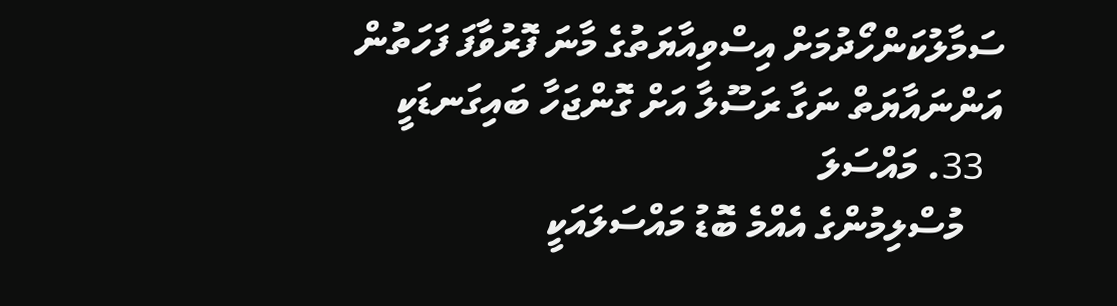ސަމާލުކަންހޯދުމަށް އިސްވިއާޔަތުގެ މާނަ ފޮރުވާފަ ފަހަތުން އަންނައާޔަތް ނަގާ ރަސޫލާ އަށް ގޮންޖަހާ ބައިގަނޑަކީ
  33. މައްސަލަ
    މުސްލިމުންގެ އެއްމެ ބޮޑު މައްސަލައަކީ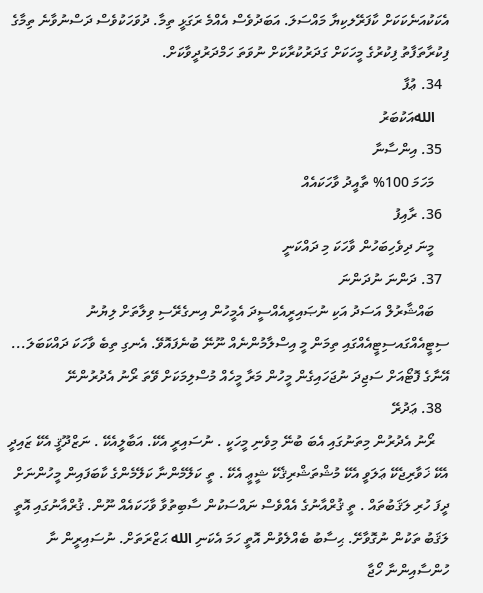އެކަކުއަނެކަކަށް ކާފަރޭލކިޔާ މައްސަލަ. އަބަދުވެސް އެއްމެ ރަގަޅީ ތިމާ. ދުވަހަކުވެސް ދަސްނުވާނެ ތިމާގެ ފިކުރާތަފާތު ފިކުރުގެ މީހަކަށް ގަދަރުކުރާކަށް ނުވަތަ ހަމްދަރުދީވާކަށް.
  34. ޢުފާ
    اللهއަކުބަރު
  35. އިންސާނާ
    މަހަމަ 100% ތާއީދު ވާހަކައެއް
  36. ރާއިފު
    މީނަ ދިވެހިބަހުން ވާހަކަ މި ދައްކަނީ
  37. ދަންނަ ނުދަންނަ
    ބައްޝާރުލް އަސަދު އަކި ނުޞައިރީއެއްސީދަ އެމީހުން އިނގެރޭސި ވިލާތަށް ލިޔުނު ސިޓީއެއްގައސިޓީއެއްގައި ތިމަން މީ އިސްލާމުންނެއް ނޫނޭ ބުނެފައޮވޭ. އެނގި ތިބެ ވާހަކަ ދައްކަބަލަ... އޭނާގެ ފޮޓޯއަށް ސަޖިދަ ނުޖަހައިގެން މީހުން މަރާ މީހެއް މުސްލިމަކަށް ވޭތަ ރޯނު އެދުރުންނޭ
  38. ޢަދުރޭ
    ރޯނު އެދުރުން މިތަނުގައި އެބަ ބުނޭ މިވެނި މީހަކީ . ނުސައިރީ އެކޭ. އަބާލީއެކޭ . ނަޒްދޫޤީ އެކޭ ޒައިދީ އެކޭ ޚަވާރިޖެކޭ ޢަލަވީ އެކޭ މުޝްތަޝްރިޤެކޭ ޝީޢީ އެކޭ . ތީ ކަލޭމެންނާ ކަލޭމެންގެ ކާބަފައިން މީހުންނަށް ދީފަ ހުރި ލަޤަބުތައް . ތީ ޤުރްއާނުގެ އެއްވެސް ނައްސަކުން ސާބިތުވާ ވާހަކައެއް ނޫން. ޤުރްއާނުގައި އޮތީ ލަޤަބު ތަކުން ނުގޮވާށޭ. ޙިސާބު ބެއްލެވުން އޮތީ ހަމަ އެކަނި الله ޙަޒްރަތަށް. ނުސައިރީން ނާ ހުންސާއިންނާ ހޯޖާ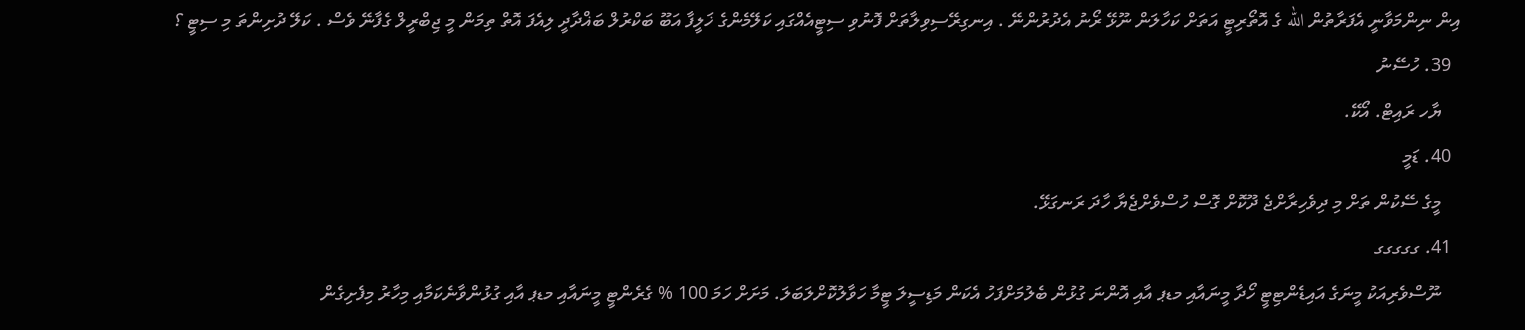އިން ނިންމަވާނީ އެފަރާތުން الله ގެ އޮތޯރިޓީ އަތަށް ކަހާލަން ނޫޅޭ ރޯނު އެދުރުންނޭ . އިނގިރޭސިވިލާތަށް ފޮނުވި ސިޓީއެއްގައި ކަލޭމެންގެ ޚަލީފާ އަބޫ ބަކްރުލް ބަޣްދާދީ ލިއެފަ އޮތް ތިމަން މީ ޖިބްރީލް ގެފާނޭ ވެސް . ކަލޭ ދުށިންތަ މި ސިޓީ ؟
  39. ހުސޭނު
    ޔާހ ރައިޓް. އޯކޭ.
  40. ޑަމީ
    މީގެ ސޭކުން ތަށް މި ދިވެހިރާށްޖެ ދޫކޮށް ގޮސް ހުސްވެށްޖެޔާ ހާދަ ރަނގަޅޭ.
  41. ގގގގގ
    ނޫސްވެރިއަކު މީނަގެ އައިޑެންޓިޓީ ހޯދާ މީނައާއި މޑޕ އާއި އޮންނަ ގުޅުން ބެލުމަށްފަހު އެކަން މަޑިސީލަ ޓީމާ ހަވާލުކޮށްލަބަލަ. މަށަށް ހަމަ 100 % ގެރެންޓީ މީނައާއި މޑޕ އާއި ގުޅުންވާނެކަމާއި މިހާރު މިފެށިގެން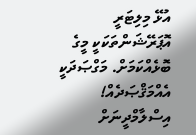އުޅޭ މިލިޓަރީ އޮޕަރޭޝަންތަކަކީ މީގެ ބޮޅެއްކަމަށް. މަގްޞަދަކީ އެއްމަޤްޞަދެއް! އިސްލާމްދީނަށް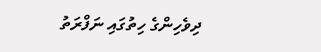ދިވެހިންގެ ހިތުގައި ނަފްރަތު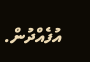އުފެއްދުން.